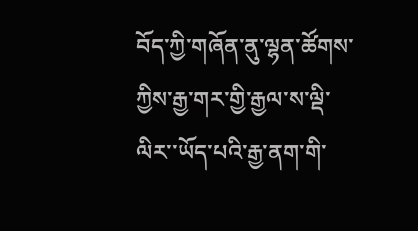བོད་ཀྱི་གཞོན་ནུ་ལྷན་ཚོགས་ཀྱིས་རྒྱ་གར་གྱི་རྒྱལ་ས་ལྡི་ལིར་་ཡོད་པའི་རྒྱ་ནག་གི་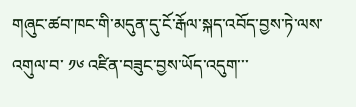གཞུང་ཚབ་ཁང་གི་མདུན་དུ་ངོ་རྒོལ་སྐད་འབོད་བྱས་ཏེ་ལས་འགུལ་བ་ ༡༦ འཛིན་བཟུང་བྱས་ཡོད་འདུག་་་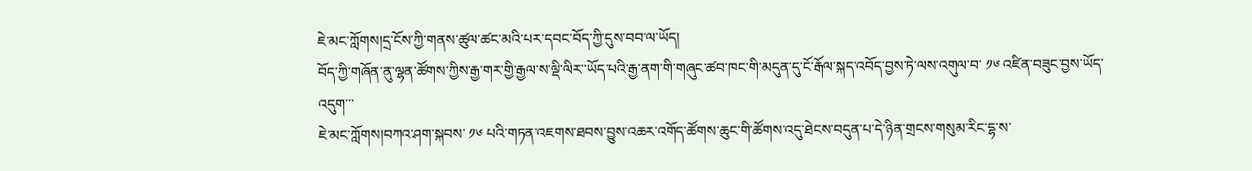ཇེ་མང་ཀློགས།དྲ་ངོས་ཀྱི་གནས་ཚུལ་ཚང་མའི་པར་དབང་བོད་ཀྱི་དུས་བབ་ལ་ཡོད།
བོད་ཀྱི་གཞོན་ནུ་ལྷན་ཚོགས་ཀྱིས་རྒྱ་གར་གྱི་རྒྱལ་ས་ལྡི་ལིར་་ཡོད་པའི་རྒྱ་ནག་གི་གཞུང་ཚབ་ཁང་གི་མདུན་དུ་ངོ་རྒོལ་སྐད་འབོད་བྱས་ཏེ་ལས་འགུལ་བ་ ༡༦ འཛིན་བཟུང་བྱས་ཡོད་འདུག་་་
ཇེ་མང་ཀློགས།བཀའ་ཤག་སྐབས་ ༡༦ པའི་གཏན་འཇགས་ཐབས་བྱུས་འཆར་འགོད་ཚོགས་ཆུང་གི་ཚོགས་འདུ་ཐེངས་བདུན་པ་དེ་ཉིན་གྲངས་གསུམ་རིང་དྷ་ས་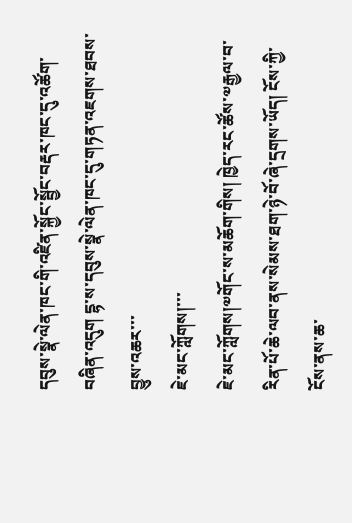དབུས་སྣེ་ལེན་ཁང་གི་འཛིན་སྐྱོང་སྦྱོང་བརྡར་ཁང་དུ་འཚོག་བཞིན་འདུག དྷ་ས་དབུས་སྣེ་ལེན་ཁང་དུ་གཏན་འཇགས་ཐབས་བྱུས་འཆར་་་
ཇེ་མང་ཀློགས།་་་
ཇེ་མང་ཀློགས།༧གོང་ས་མཆོག་གིས། ཁྱེད་རང་ཚོས་༧རྒྱལ་བ་རིན་པོ་ཆེ་ལབ་ནས་སེམས་ཐག་ཉེ་བོ་ཞེ་དྲགས་ཡོད། ངོས་ཀྱི་ངོས་ནས་ཆ་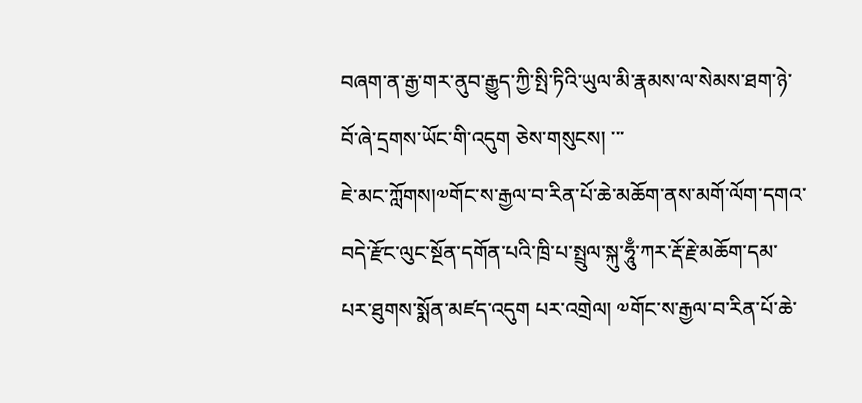བཞག་ན་རྒྱ་གར་ནུབ་རྒྱུད་ཀྱི་སྤི་ཏིའི་ཡུལ་མི་རྣམས་ལ་སེམས་ཐག་ཉེ་བོ་ཞེ་དྲགས་ཡོང་གི་འདུག ཅེས་གསུངས། ་་་
ཇེ་མང་ཀློགས།༧གོང་ས་རྒྱལ་བ་རིན་པོ་ཆེ་མཆོག་ནས་མགོ་ལོག་དགའ་བདེ་རྫོང་ལུང་སྔོན་དགོན་པའི་ཁྲི་པ་སྤྲུལ་སྐུ་ཧཱུྃ་ཀར་རྡོ་རྗེ་མཆོག་དམ་པར་ཐུགས་སྨོན་མཛད་འདུག པར་འགྲེལ། ༧གོང་ས་རྒྱལ་བ་རིན་པོ་ཆེ་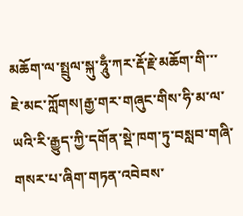མཆོག་ལ་སྤྲུལ་སྐུ་ཧཱུྃ་ཀར་རྡོ་རྗེ་མཆོག་གི་་་
ཇེ་མང་ཀློགས།རྒྱ་གར་གཞུང་གིས་ཧི་མ་ལ་ཡའི་རི་རྒྱུད་ཀྱི་དགོན་སྡེ་ཁག་ཏུ་བསླབ་གཞི་གསར་པ་ཞིག་གཏན་འབེབས་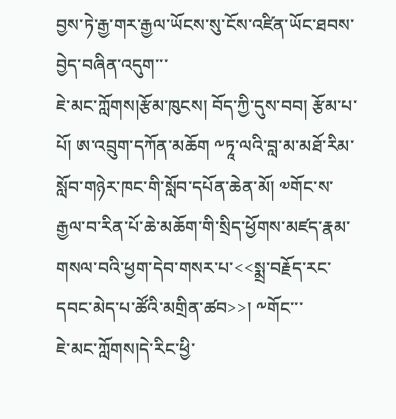བྱས་ཏེ་རྒྱ་གར་རྒྱལ་ཡོངས་སུ་ངོས་འཛིན་ཡོང་ཐབས་བྱེད་བཞིན་འདུག་་་
ཇེ་མང་ཀློགས།རྩོམ་ཁུངས། བོད་ཀྱི་དུས་བབ། རྩོམ་པ་པོ། ཨ་འབྲུག་དཀོན་མཆོག ༸ཏཱ་ལའི་བླ་མ་མཐོ་རིམ་སློབ་གཉེར་ཁང་གི་སློབ་དཔོན་ཆེན་མོ། ༧གོང་ས་རྒྱལ་བ་རིན་པོ་ཆེ་མཆོག་གི་སྲིད་ཕྱོགས་མཛད་རྣམ་གསལ་བའི་ཕྱག་དེབ་གསར་པ་<<སྨྲ་བརྗོད་རང་དབང་མེད་པ་ཚོའི་མགྲིན་ཚབ>>། ༸གོང་་་
ཇེ་མང་ཀློགས།དེ་རིང་ཕྱི་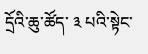དྲོའི་ཆུ་ཚོད་ ༣ པའི་སྟེང་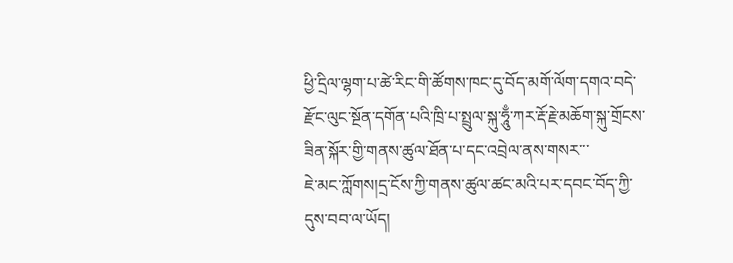ཕྱི་དྲིལ་ལྷག་པ་ཚེ་རིང་གི་ཚོགས་ཁང་དུ་བོད་མགོ་ལོག་དགའ་བདེ་རྫོང་ལུང་སྔོན་དགོན་པའི་ཁྲི་པ་སྤྲུལ་སྐུ་ཧཱུྃ་ཀར་རྡོ་རྗེ་མཆོག་སྐུ་གྲོངས་ཟིན་སྐོར་གྱི་གནས་ཚུལ་ཐོན་པ་དང་འབྲེལ་ནས་གསར་་་
ཇེ་མང་ཀློགས།དྲ་ངོས་ཀྱི་གནས་ཚུལ་ཚང་མའི་པར་དབང་བོད་ཀྱི་དུས་བབ་ལ་ཡོད།